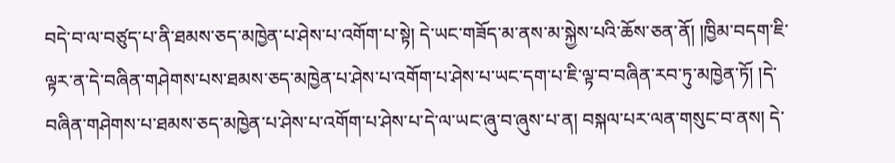བདེ་བ་ལ་བཙུད་པ་ནི་ཐམས་ཅད་མཁྱེན་པ་ཤེས་པ་འགོག་པ་སྟེ། དེ་ཡང་གཟོད་མ་ནས་མ་སྐྱེས་པའི་ཆོས་ཅན་ནོ། །ཁྱིམ་བདག་ཇི་ལྟར་ན་དེ་བཞིན་གཤེགས་པས་ཐམས་ཅད་མཁྱེན་པ་ཤེས་པ་འགོག་པ་ཤེས་པ་ཡང་དག་པ་ཇི་ལྟ་བ་བཞིན་རབ་ཏུ་མཁྱེན་ཏོ། །དེ་བཞིན་གཤེགས་པ་ཐམས་ཅད་མཁྱེན་པ་ཤེས་པ་འགོག་པ་ཤེས་པ་དེ་ལ་ཡང་ཞུ་བ་ཞུས་པ་ན། བསྐལ་པར་ལན་གསུང་བ་ནས། དེ་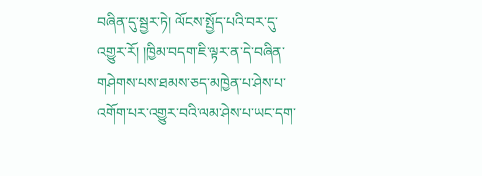བཞིན་དུ་སྦྱར་ཏེ། ལོངས་སྤྱོད་པའི་བར་དུ་འགྱུར་རོ། །ཁྱིམ་བདག་ཇི་ལྟར་ན་དེ་བཞིན་གཤེགས་པས་ཐམས་ཅད་མཁྱེན་པ་ཤེས་པ་འགོག་པར་འགྱུར་བའི་ལམ་ཤེས་པ་ཡང་དག་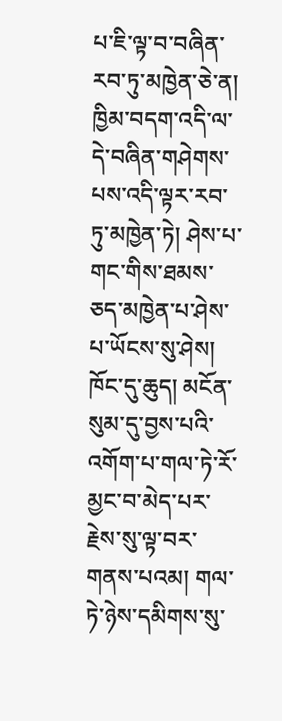པ་ཇི་ལྟ་བ་བཞིན་རབ་ཏུ་མཁྱེན་ཅེ་ན། ཁྱིམ་བདག་འདི་ལ་དེ་བཞིན་གཤེགས་པས་འདི་ལྟར་རབ་ཏུ་མཁྱེན་ཏེ། ཤེས་པ་གང་གིས་ཐམས་ཅད་མཁྱེན་པ་ཤེས་པ་ཡོངས་སུ་ཤེས། ཁོང་དུ་ཆུད། མངོན་སུམ་དུ་བྱས་པའི་འགོག་པ་གལ་ཏེ་རོ་མྱང་བ་མེད་པར་རྗེས་སུ་ལྟ་བར་གནས་པའམ། གལ་ཏེ་ཉེས་དམིགས་སུ་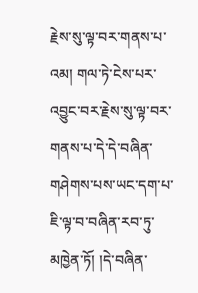རྗེས་སུ་ལྟ་བར་གནས་པ་འམ། གལ་ཏེ་ངེས་པར་འབྱུང་བར་རྗེས་སུ་ལྟ་བར་གནས་པ་དེ་དེ་བཞིན་གཤེགས་པས་ཡང་དག་པ་ཇི་ལྟ་བ་བཞིན་རབ་ཏུ་མཁྱེན་ཏོ། །དེ་བཞིན་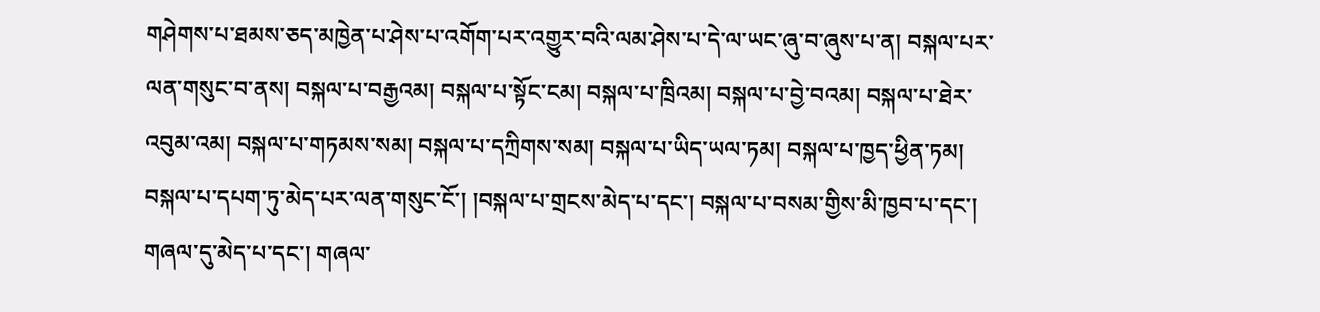གཤེགས་པ་ཐམས་ཅད་མཁྱེན་པ་ཤེས་པ་འགོག་པར་འགྱུར་བའི་ལམ་ཤེས་པ་དེ་ལ་ཡང་ཞུ་བ་ཞུས་པ་ན། བསྐལ་པར་ལན་གསུང་བ་ནས། བསྐལ་པ་བརྒྱའམ། བསྐལ་པ་སྟོང་ངམ། བསྐལ་པ་ཁྲིའམ། བསྐལ་པ་བྱེ་བའམ། བསྐལ་པ་ཐེར་འབུམ་འམ། བསྐལ་པ་གཏམས་སམ། བསྐལ་པ་དཀྲིགས་སམ། བསྐལ་པ་ཡིད་ཡལ་ཏམ། བསྐལ་པ་ཁྱད་ཕྱིན་ཏམ། བསྐལ་པ་དཔག་ཏུ་མེད་པར་ལན་གསུང་ངོ་། །བསྐལ་པ་གྲངས་མེད་པ་དང་། བསྐལ་པ་བསམ་གྱིས་མི་ཁྱབ་པ་དང་། གཞལ་དུ་མེད་པ་དང་། གཞལ་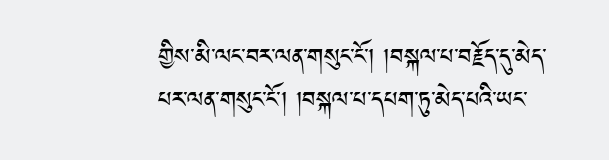གྱིས་མི་ལང་བར་ལན་གསུང་ངོ་། །བསྐལ་པ་བརྗོད་དུ་མེད་པར་ལན་གསུང་ངོ་། །བསྐལ་པ་དཔག་ཏུ་མེད་པའི་ཡང་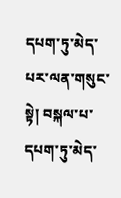དཔག་ཏུ་མེད་པར་ལན་གསུང་སྟེ། བསྐལ་པ་དཔག་ཏུ་མེད་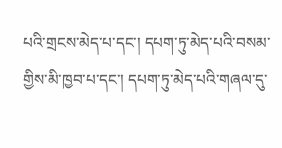པའི་གྲངས་མེད་པ་དང་། དཔག་ཏུ་མེད་པའི་བསམ་གྱིས་མི་ཁྱབ་པ་དང་། དཔག་ཏུ་མེད་པའི་གཞལ་དུ་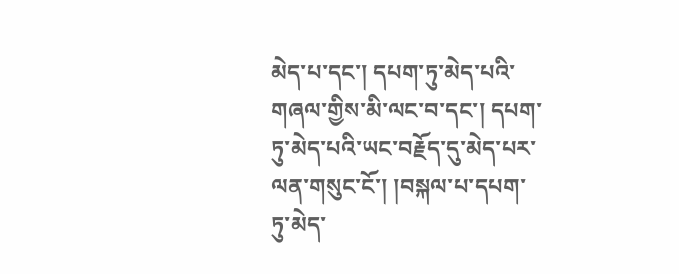མེད་པ་དང་། དཔག་ཏུ་མེད་པའི་གཞལ་གྱིས་མི་ལང་བ་དང་། དཔག་ཏུ་མེད་པའི་ཡང་བརྗོད་དུ་མེད་པར་ལན་གསུང་ངོ་། །བསྐལ་པ་དཔག་ཏུ་མེད་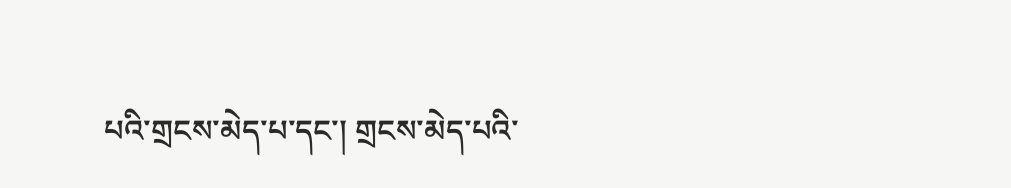པའི་གྲངས་མེད་པ་དང་། གྲངས་མེད་པའི་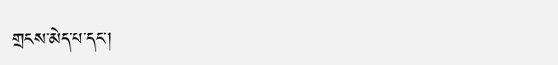གྲངས་མེད་པ་དང་།